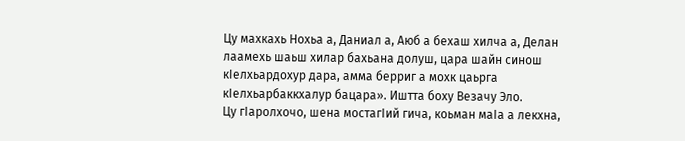Цу махкахь Нохьа а, Даниал а, Аюб а бехаш хилча а, Делан лаамехь шаьш хилар бахьана долуш, цара шайн синош кІелхьардохур дара, амма берриг а мохк цаьрга кІелхьарбаккхалур бацара». Иштта боху Везачу Эло.
Цу гІаролхочо, шена мостагІий гича, коьман маІа а лекхна,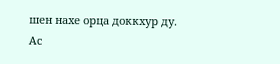шен нахе орца доккхур ду.
Ас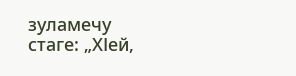зуламечу стаге: „ХІей,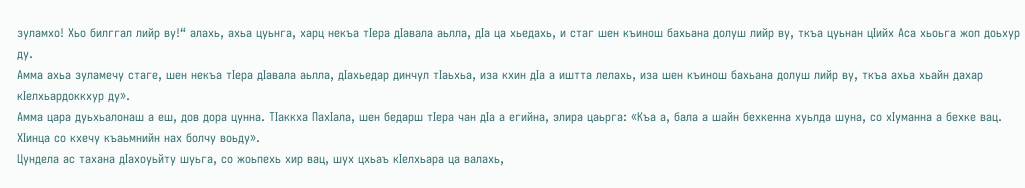зуламхо! Хьо билггал лийр ву!“ алахь, ахьа цуьнга, харц некъа тІера дІавала аьлла, дІа ца хьедахь, и стаг шен къинош бахьана долуш лийр ву, ткъа цуьнан цІийх Аса хьоьга жоп доьхур ду.
Амма ахьа зуламечу стаге, шен некъа тІера дІавала аьлла, дІахьедар динчул тІаьхьа, иза кхин дІа а иштта лелахь, иза шен къинош бахьана долуш лийр ву, ткъа ахьа хьайн дахар кІелхьардоккхур ду».
Амма цара дуьхьалонаш а еш, дов дора цунна. ТІаккха ПахІала, шен бедарш тІера чан дІа а егийна, элира цаьрга: «Къа а, бала а шайн бехкенна хуьлда шуна, со хІуманна а бехке вац. ХІинца со кхечу къаьмнийн нах болчу воьду».
Цундела ас тахана дІахоуьйту шуьга, со жоьпехь хир вац, шух цхьаъ кІелхьара ца валахь,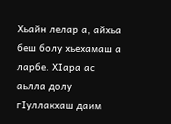Хьайн лелар а, айхьа беш болу хьехамаш а ларбе. ХІара ас аьлла долу гІуллакхаш даим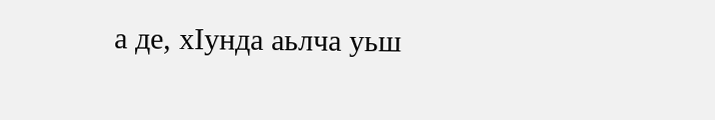а де, хІунда аьлча уьш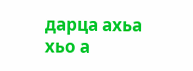дарца ахьа хьо а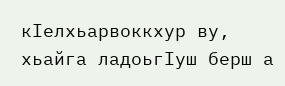кІелхьарвоккхур ву, хьайга ладоьгІуш берш а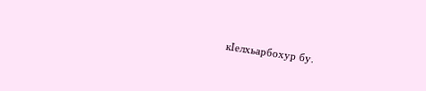кІелхьарбохур бу.